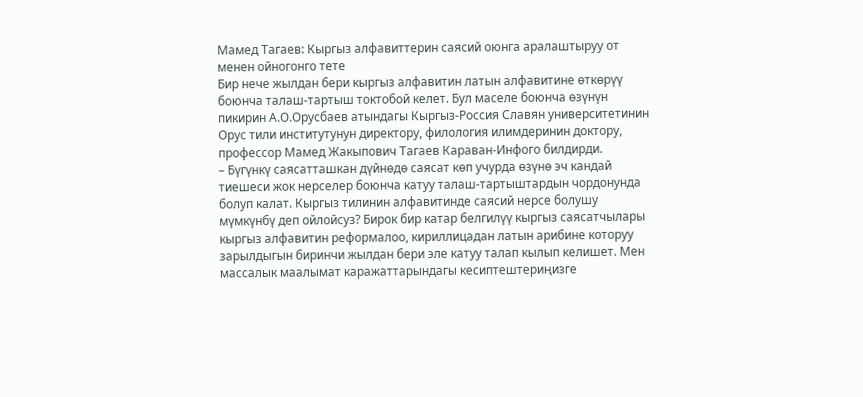Мамед Тагаев: Кыргыз алфавиттерин саясий оюнга аралаштыруу от менен ойногонго тете
Бир нече жылдан бери кыргыз алфавитин латын алфавитине өткөрүү боюнча талаш-тартыш токтобой келет. Бул маселе боюнча өзүнүн пикирин А.О.Орусбаев атындагы Кыргыз-Россия Славян университетинин Орус тили институтунун директору, филология илимдеринин доктору, профессор Мамед Жакыпович Тагаев Караван-Инфого билдирди.
– Бүгүнкү саясатташкан дүйнөдө саясат көп учурда өзүнө эч кандай тиешеси жок нерселер боюнча катуу талаш-тартыштардын чордонунда болуп калат. Кыргыз тилинин алфавитинде саясий нерсе болушу мүмкүнбү деп ойлойсуз? Бирок бир катар белгилүү кыргыз саясатчылары кыргыз алфавитин реформалоо, кириллицадан латын арибине которуу зарылдыгын биринчи жылдан бери эле катуу талап кылып келишет. Мен массалык маалымат каражаттарындагы кесиптештериңизге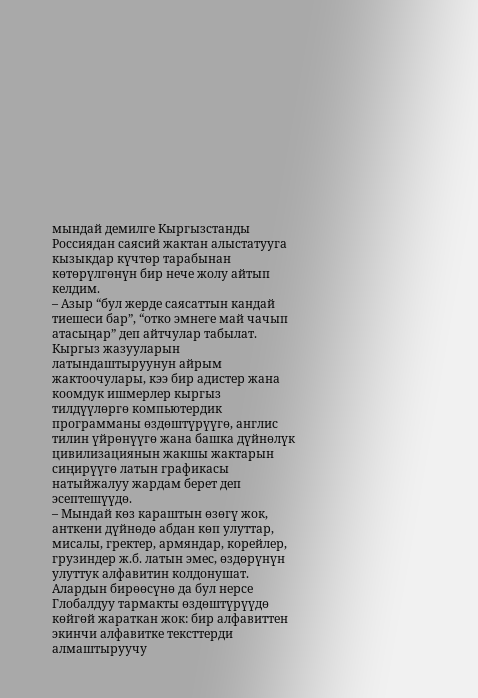мындай демилге Кыргызстанды Россиядан саясий жактан алыстатууга кызыкдар күчтөр тарабынан көтөрүлгөнүн бир нече жолу айтып келдим.
– Азыр “бул жерде саясаттын кандай тиешеси бар”, “отко эмнеге май чачып атасыңар” деп айтчулар табылат. Кыргыз жазууларын латындаштыруунун айрым жактоочулары, кээ бир адистер жана коомдук ишмерлер кыргыз тилдүүлөргө компьютердик программаны өздөштүрүүгө, англис тилин үйрөнүүгө жана башка дүйнөлүк цивилизациянын жакшы жактарын сиңирүүгө латын графикасы натыйжалуу жардам берет деп эсептешүүдө.
– Мындай көз караштын өзөгү жок, анткени дүйнөдө абдан көп улуттар, мисалы, гректер, армяндар, корейлер, грузиндер ж.б. латын эмес, өздөрүнүн улуттук алфавитин колдонушат. Алардын бирөөсүнө да бул нерсе Глобалдуу тармакты өздөштүрүүдө көйгөй жараткан жок: бир алфавиттен экинчи алфавитке тексттерди алмаштыруучу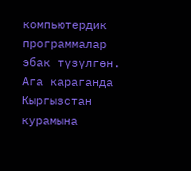компьютердик программалар эбак түзүлгөн. Ага караганда Кыргызстан курамына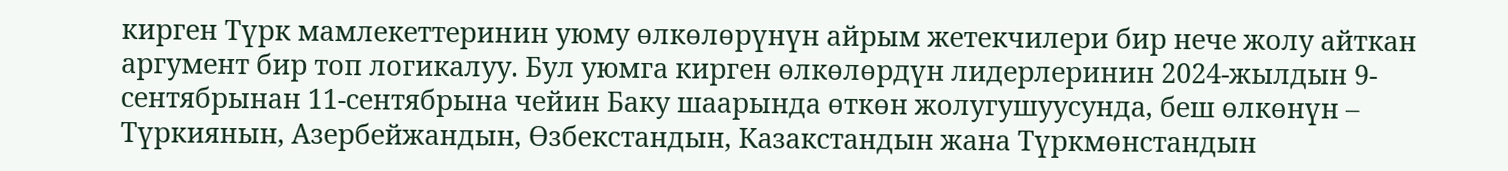кирген Түрк мамлекеттеринин уюму өлкөлөрүнүн айрым жетекчилери бир нече жолу айткан аргумент бир топ логикалуу. Бул уюмга кирген өлкөлөрдүн лидерлеринин 2024-жылдын 9-сентябрынан 11-сентябрына чейин Баку шаарында өткөн жолугушуусунда, беш өлкөнүн – Түркиянын, Азербейжандын, Өзбекстандын, Казакстандын жана Түркмөнстандын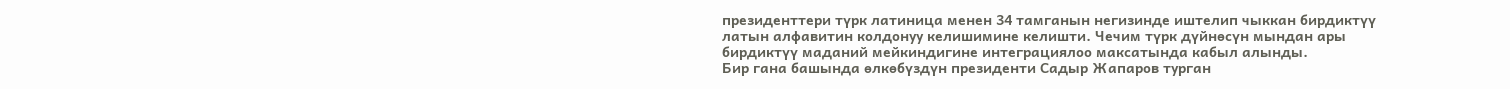президенттери түрк латиница менен 34 тамганын негизинде иштелип чыккан бирдиктүү латын алфавитин колдонуу келишимине келишти. Чечим түрк дүйнөсүн мындан ары бирдиктүү маданий мейкиндигине интеграциялоо максатында кабыл алынды.
Бир гана башында өлкөбүздүн президенти Садыр Жапаров турган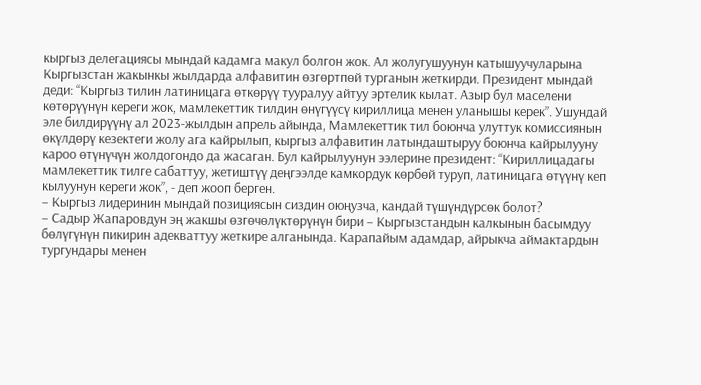кыргыз делегациясы мындай кадамга макул болгон жок. Ал жолугушуунун катышуучуларына Кыргызстан жакынкы жылдарда алфавитин өзгөртпөй турганын жеткирди. Президент мындай деди: “Кыргыз тилин латиницага өткөрүү тууралуу айтуу эртелик кылат. Азыр бул маселени көтөрүүнүн кереги жок, мамлекеттик тилдин өнүгүүсү кириллица менен уланышы керек”. Ушундай эле билдирүүнү ал 2023-жылдын апрель айында, Мамлекеттик тил боюнча улуттук комиссиянын өкүлдөрү кезектеги жолу ага кайрылып, кыргыз алфавитин латындаштыруу боюнча кайрылууну кароо өтүнүчүн жолдогондо да жасаган. Бул кайрылуунун ээлерине президент: “Кириллицадагы мамлекеттик тилге сабаттуу, жетиштүү деңгээлде камкордук көрбөй туруп, латиницага өтүүнү кеп кылуунун кереги жок”, - деп жооп берген.
– Кыргыз лидеринин мындай позициясын сиздин оюңузча, кандай түшүндүрсөк болот?
– Садыр Жапаровдун эң жакшы өзгөчөлүктөрүнүн бири – Кыргызстандын калкынын басымдуу бөлүгүнүн пикирин адекваттуу жеткире алганында. Карапайым адамдар, айрыкча аймактардын тургундары менен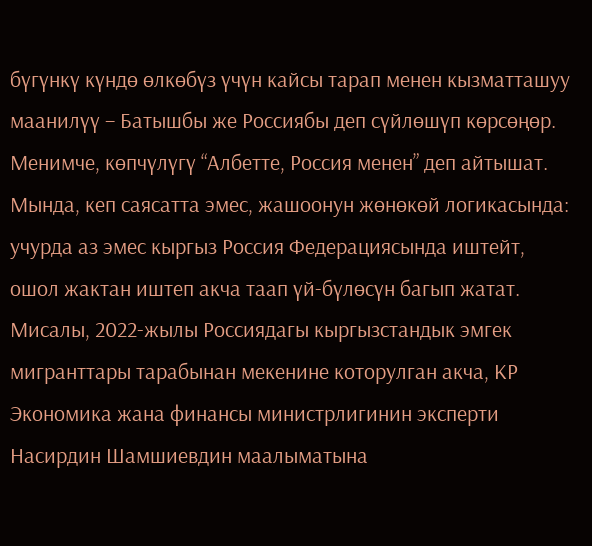бүгүнкү күндө өлкөбүз үчүн кайсы тарап менен кызматташуу маанилүү – Батышбы же Россиябы деп сүйлөшүп көрсөңөр. Менимче, көпчүлүгү “Албетте, Россия менен” деп айтышат. Мында, кеп саясатта эмес, жашоонун жөнөкөй логикасында: учурда аз эмес кыргыз Россия Федерациясында иштейт, ошол жактан иштеп акча таап үй-бүлөсүн багып жатат. Мисалы, 2022-жылы Россиядагы кыргызстандык эмгек мигранттары тарабынан мекенине которулган акча, КР Экономика жана финансы министрлигинин эксперти Насирдин Шамшиевдин маалыматына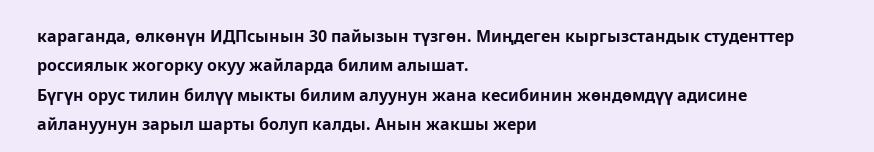караганда, өлкөнүн ИДПсынын 30 пайызын түзгөн. Миңдеген кыргызстандык студенттер россиялык жогорку окуу жайларда билим алышат.
Бүгүн орус тилин билүү мыкты билим алуунун жана кесибинин жөндөмдүү адисине айлануунун зарыл шарты болуп калды. Анын жакшы жери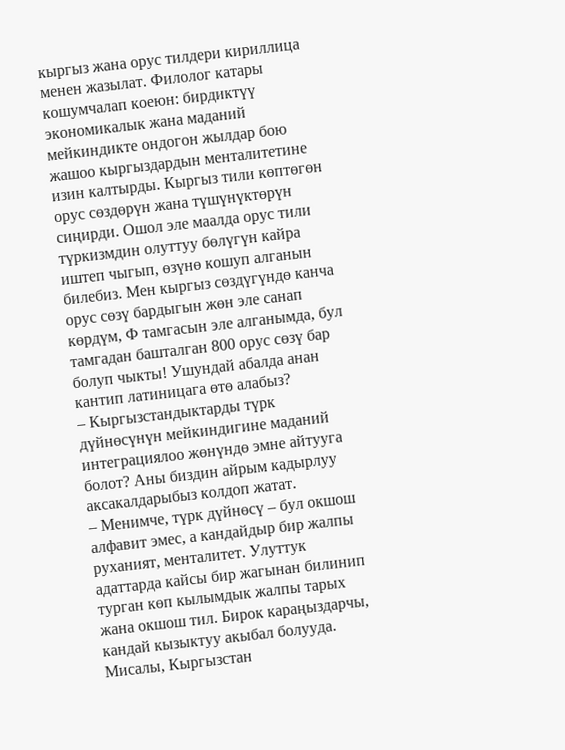кыргыз жана орус тилдери кириллица менен жазылат. Филолог катары кошумчалап коеюн: бирдиктүү экономикалык жана маданий мейкиндикте ондогон жылдар бою жашоо кыргыздардын менталитетине изин калтырды. Кыргыз тили көптөгөн орус сөздөрүн жана түшүнүктөрүн сиңирди. Ошол эле маалда орус тили түркизмдин олуттуу бөлүгүн кайра иштеп чыгып, өзүнө кошуп алганын билебиз. Мен кыргыз сөздүгүндө канча орус сөзү бардыгын жөн эле санап көрдүм, Ф тамгасын эле алганымда, бул тамгадан башталган 800 орус сөзү бар болуп чыкты! Ушундай абалда анан кантип латиницага өтө алабыз?
– Кыргызстандыктарды түрк дүйнөсүнүн мейкиндигине маданий интеграциялоо жөнүндө эмне айтууга болот? Аны биздин айрым кадырлуу аксакалдарыбыз колдоп жатат.
– Менимче, түрк дүйнөсү – бул окшош алфавит эмес, а кандайдыр бир жалпы руханият, менталитет. Улуттук адаттарда кайсы бир жагынан билинип турган көп кылымдык жалпы тарых жана окшош тил. Бирок караңыздарчы, кандай кызыктуу акыбал болууда. Мисалы, Кыргызстан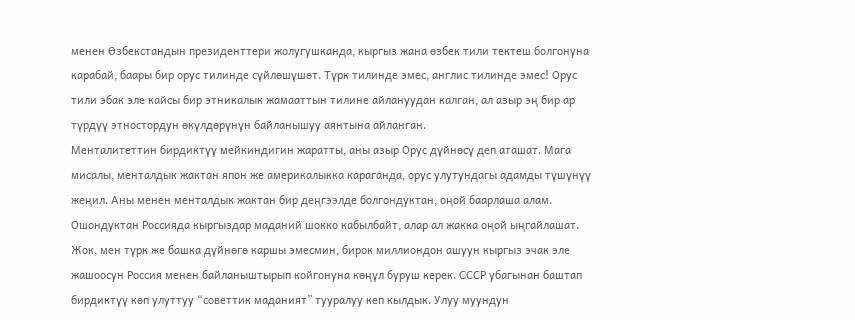менен Өзбекстандын президенттери жолугушканда, кыргыз жана өзбек тили тектеш болгонуна карабай, баары бир орус тилинде сүйлөшүшөт. Түрк тилинде эмес, англис тилинде эмес! Орус тили эбак эле кайсы бир этникалык жамааттын тилине айлануудан калган, ал азыр эң бир ар түрдүү этностордун өкүлдөрүнүн байланышуу аянтына айланган.
Менталитеттин бирдиктүү мейкиндигин жаратты, аны азыр Орус дүйнөсү деп аташат. Мага мисалы, менталдык жактан япон же америкалыкка караганда, орус улутундагы адамды түшүнүү жеңил. Аны менен менталдык жактан бир деңгээлде болгондуктан, оңой баарлаша алам. Ошондуктан Россияда кыргыздар маданий шокко кабылбайт, алар ал жакка оңой ыңгайлашат. Жок, мен түрк же башка дүйнөгө каршы эмесмин, бирок миллиондон ашуун кыргыз эчак эле жашоосун Россия менен байланыштырып койгонуна көңүл буруш керек. СССР убагынан баштап бирдиктүү көп улуттуу “советтик маданият” тууралуу кеп кылдык. Улуу муундун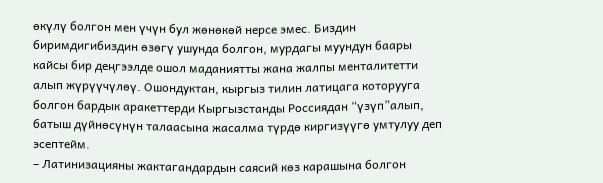өкүлү болгон мен үчүн бул жөнөкөй нерсе эмес. Биздин биримдигибиздин өзөгү ушунда болгон, мурдагы муундун баары кайсы бир деңгээлде ошол маданиятты жана жалпы менталитетти алып жүрүүчүлөү. Ошондуктан, кыргыз тилин латицага которууга болгон бардык аракеттерди Кыргызстанды Россиядан “үзүп”алып, батыш дүйнөсүнүн талаасына жасалма түрдө киргизүүгө умтулуу деп эсептейм.
– Латинизацияны жактагандардын саясий көз карашына болгон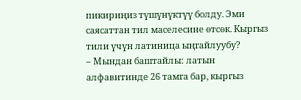пикириңиз түшүнүктүү болду. Эми саясаттан тил маселесине өтсөк. Кыргыз тили үчүн латиница ыңгайлуубу?
– Мындан баштайлы: латын алфавитинде 26 тамга бар, кыргыз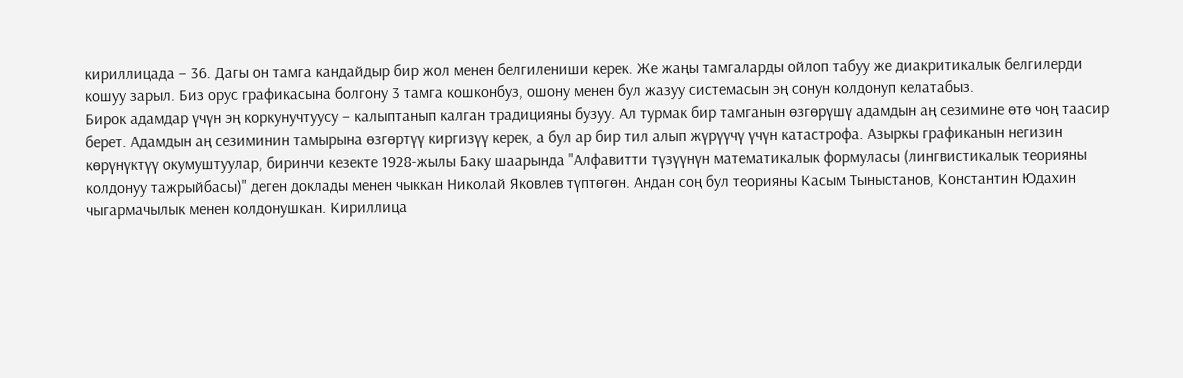кириллицада – 36. Дагы он тамга кандайдыр бир жол менен белгилениши керек. Же жаңы тамгаларды ойлоп табуу же диакритикалык белгилерди кошуу зарыл. Биз орус графикасына болгону 3 тамга кошконбуз, ошону менен бул жазуу системасын эң сонун колдонуп келатабыз.
Бирок адамдар үчүн эң коркунучтуусу – калыптанып калган традицияны бузуу. Ал турмак бир тамганын өзгөрүшү адамдын аң сезимине өтө чоң таасир берет. Адамдын аң сезиминин тамырына өзгөртүү киргизүү керек, а бул ар бир тил алып жүрүүчү үчүн катастрофа. Азыркы графиканын негизин көрүнүктүү окумуштуулар, биринчи кезекте 1928-жылы Баку шаарында "Алфавитти түзүүнүн математикалык формуласы (лингвистикалык теорияны колдонуу тажрыйбасы)" деген доклады менен чыккан Николай Яковлев түптөгөн. Андан соң бул теорияны Касым Тыныстанов, Константин Юдахин чыгармачылык менен колдонушкан. Кириллица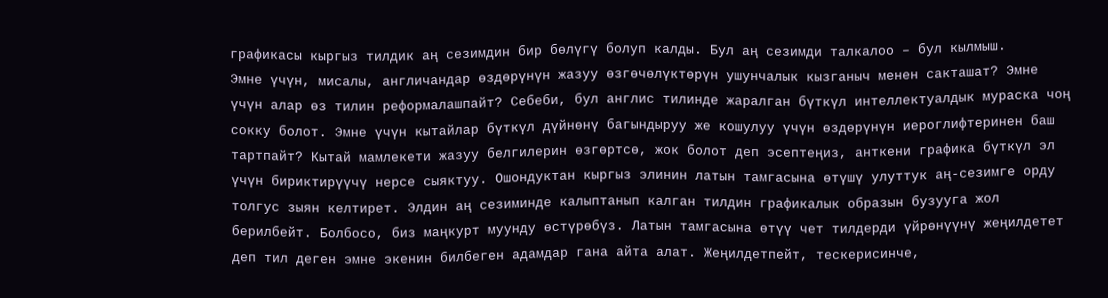графикасы кыргыз тилдик аң сезимдин бир бөлүгү болуп калды. Бул аң сезимди талкалоо – бул кылмыш.
Эмне үчүн, мисалы, англичандар өздөрүнүн жазуу өзгөчөлүктөрүн ушунчалык кызганыч менен сакташат? Эмне үчүн алар өз тилин реформалашпайт? Себеби, бул англис тилинде жаралган бүткүл интеллектуалдык мураска чоң сокку болот. Эмне үчүн кытайлар бүткүл дүйнөнү багындыруу же кошулуу үчүн өздөрүнүн иероглифтеринен баш тартпайт? Кытай мамлекети жазуу белгилерин өзгөртсө, жок болот деп эсептеңиз, анткени графика бүткүл эл үчүн бириктирүүчү нерсе сыяктуу. Ошондуктан кыргыз элинин латын тамгасына өтүшү улуттук аң-сезимге орду толгус зыян келтирет. Элдин аң сезиминде калыптанып калган тилдин графикалык образын бузууга жол берилбейт. Болбосо, биз маңкурт муунду өстүрөбүз. Латын тамгасына өтүү чет тилдерди үйрөнүүнү жеңилдетет деп тил деген эмне экенин билбеген адамдар гана айта алат. Жеңилдетпейт, тескерисинче,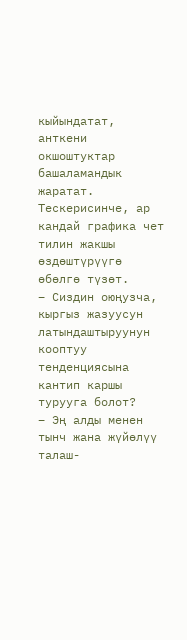кыйындатат, анткени окшоштуктар башаламандык жаратат. Тескерисинче, ар кандай графика чет тилин жакшы өздөштүрүүгө өбөлгө түзөт.
– Сиздин оюңузча, кыргыз жазуусун латындаштыруунун кооптуу тенденциясына кантип каршы турууга болот?
– Эң алды менен тынч жана жүйөлүү талаш-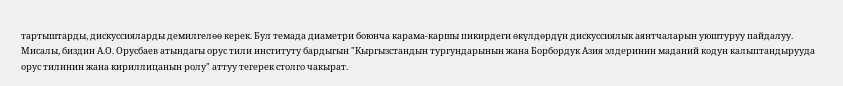тартыштарды, дискуссияларды демилгелөө керек. Бул темада диаметри боюнча карама-каршы пикирдеги өкүлдөрдүн дискуссиялык аянтчаларын уюштуруу пайдалуу. Мисалы, биздин А.О. Орусбаев атындагы орус тили институту бардыгын "Кыргызстандын тургундарынын жана Борбордук Азия элдеринин маданий кодун калыптандырууда орус тилинин жана кириллицанын ролу" аттуу тегерек столго чакырат.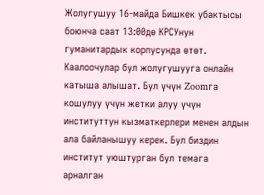Жолугушуу 16-майда Бишкек убактысы боюнча саат 13:00дө КРСУнун гуманитардык корпусунда өтөт. Каалоочулар бул жолугушууга онлайн катыша алышат. Бул үчүн Zoomга кошулуу үчүн жетки алуу үчүн институттун кызматкерлери менен алдын ала байланышуу керек. Бул биздин институт уюштурган бул темага арналган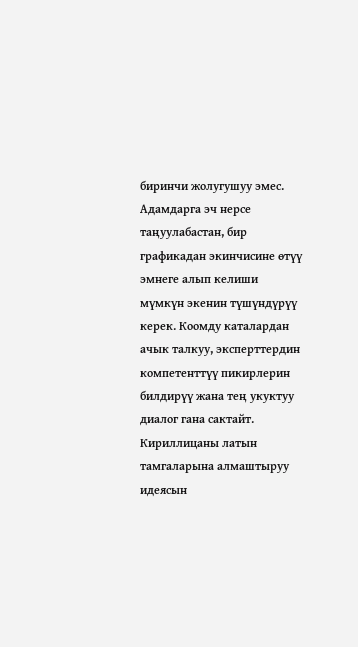биринчи жолугушуу эмес. Адамдарга эч нерсе таңуулабастан, бир графикадан экинчисине өтүү эмнеге алып келиши мүмкүн экенин түшүндүрүү керек. Коомду каталардан ачык талкуу, эксперттердин компетенттүү пикирлерин билдирүү жана тең укуктуу диалог гана сактайт. Кириллицаны латын тамгаларына алмаштыруу идеясын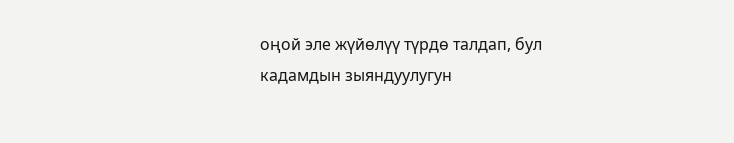оңой эле жүйөлүү түрдө талдап, бул кадамдын зыяндуулугун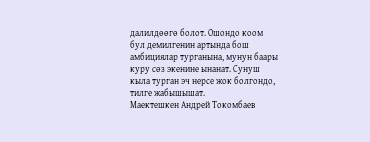далилдөөгө болот. Ошондо коом бул демилгенин артында бош амбициялар турганына, мунун баары куру сөз экенине ынанат. Сунуш кыла турган эч нерсе жок болгондо, тилге жабышышат.
Маектешкен Андрей Токомбаев